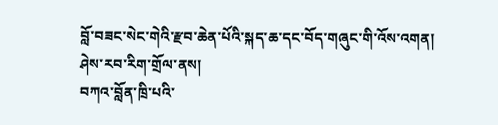བློ་བཟང་སེང་གེའི་རྫབ་ཆེན་པོའི་སྐད་ཆ་དང་བོད་གཞུང་གི་འོས་འགན།
ཤེས་རབ་རིག་གྲོལ་ནས།
བཀའ་བློན་ཁྲི་པའི་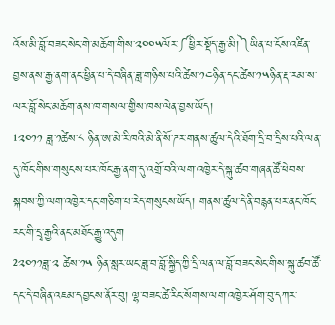འོས་མི་བློ་བཟང་སེང་གེ་མཆོག་གིས་༢༠༠༥ལོར་༼ཕྱིར་སྡོད་རྒྱ་མི།༽ཡིན་པ་ངོས་འཛིན་བྱས་ནས་རྒྱ་ནག་ནང་ཕྱིན་པ་དེ་བཞིན་ཟླ་གཉིས་པའི་ཚེས་༡༤ཉིན་དང་ཚེས་༡༥ཉིན་རྡ་རམ་ས་ལར་བློ་སེང་མཆོག་ནས་ཁ་གསལ་གྱིས་ཁས་ལེན་བྱས་ཡོད།
¹༢༠༡༡ ཟླ་༡ཚེས་༨ ཉིན་ཨ་མེ་རི་ཁའི་མེ་ནི་སོ་ཌར་གནས་ཚུལ་དེའི་ཐོག་དྲི་བ་དྲིས་པའི་ལན་དུ་ཁོང་གིས་གསུངས་པར་ཁོང་རྒྱ་ནག་དུ་འགྲོ་བའི་ལག་འཁྱེར་དེ་སྐུ་ཚབ་གཞན་ཚོ་ཕེབས་སྐབས་ཀྱི་ལག་འཁྱེར་དང་གཅིག་པ་རེད་གསུངས་ཡོད། གནས་ཚུལ་དེ་ནི་བརྙན་པར་ནང་ཁོང་རང་གི་དྲྭ་རྒྱའི་ནང་མཐོང་རྒྱུ་འདུག
²༢༠༡༡ཟླ་༢ ཚེས་༡༥ ཉིན་སླར་ཡང་ཟླ་བ་བློ་སྐྱིད་ཀྱི་དྲི་ལན་ལ་བློ་བཟང་སེང་གིས་སྐུ་ཚབ་ཚོ་དང་དེ་བཞིན་འཇམ་དབྱངས་ནོར་བུ། ལྷ་བཟང་ཚེ་རིང་སོགས་ལག་འཁྱེར་ཤོག་བུ་དཀར་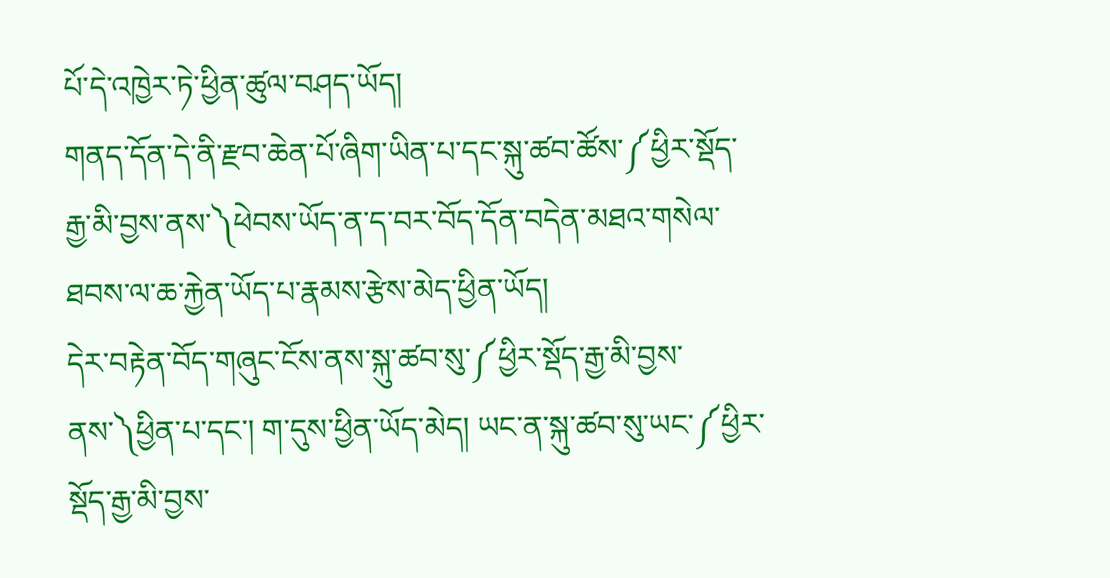པོ་དེ་འཁྱེར་ཏེ་ཕྱིན་ཚུལ་བཤད་ཡོད།
གནད་དོན་དེ་ནི་རྫབ་ཆེན་པོ་ཞིག་ཡིན་པ་དང་སྐུ་ཚབ་ཚོས་༼ཕྱིར་སྡོད་རྒྱ་མི་བྱས་ནས་༽ཕེབས་ཡོད་ན་ད་བར་བོད་དོན་བདེན་མཐའ་གསེལ་ཐབས་ལ་ཆ་རྐྱེན་ཡོད་པ་རྣམས་རྩེས་མེད་ཕྱིན་ཡོད།
དེར་བརྟེན་བོད་གཞུང་ངོས་ནས་སྐུ་ཚབ་སུ་༼ཕྱིར་སྡོད་རྒྱ་མི་བྱས་ནས་༽ཕྱིན་པ་དང་། ག་དུས་ཕྱིན་ཡོད་མེད། ཡང་ན་སྐུ་ཚབ་སུ་ཡང་༼ཕྱིར་སྡོད་རྒྱ་མི་བྱས་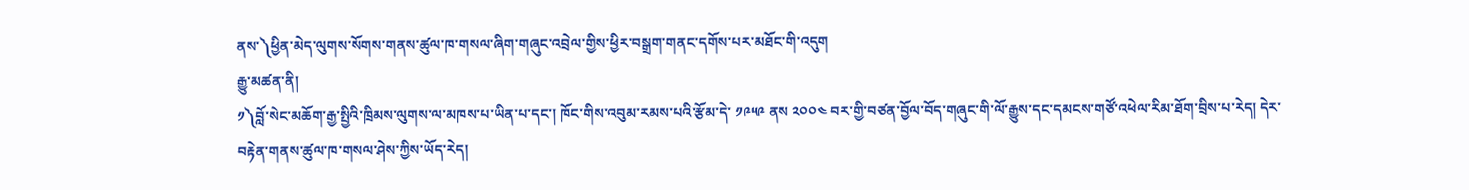ནས་༽ཕྱིན་མེད་ལུགས་སོགས་གནས་ཚུལ་ཁ་གསལ་ཞིག་གཞུང་འབྲེལ་གྱིས་ཕྱིར་བསྒྲག་གནང་དགོས་པར་མཐོང་གི་འདུག
རྒྱུ་མཚན་ནི།
༡༽བློ་སེང་མཆོག་རྒྱ་སྤྱིའི་ཁྲིམས་ལུགས་ལ་མཁས་པ་ཡིན་པ་དང་། ཁོང་གིས་འབུམ་རམས་པའི་རྩོམ་དེ་ ༡༩༥༩ ནས ༢༠༠༤ བར་གྱི་བཙན་བྱོལ་བོད་གཞུང་གི་ལོ་རྒྱུས་དང་དམངས་གཙོ་འཕེལ་རིམ་ཐོག་བྲིས་པ་རེད། དེར་བརྟེན་གནས་ཚུལ་ཁ་གསལ་ཤེས་ཀྱིས་ཡོད་རེད།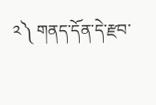༢༽ གནད་དོན་དེ་རྫབ་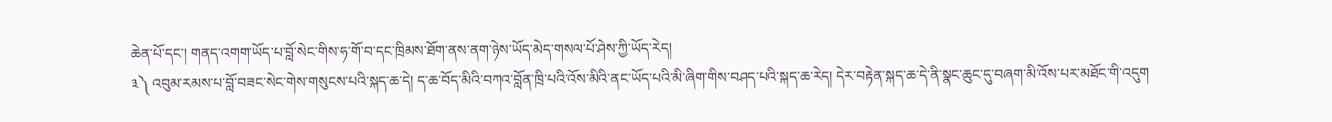ཆེན་པོ་དང་། གནད་འགག་ཡོད་པ་བློ་སེང་གིས་ཧ་གོ་བ་དང་ཁྲིམས་ཐོག་ནས་ནག་ཉེས་ཡོད་མེད་གསལ་པོ་ཤེས་ཀྱི་ཡོད་རེད།
༣༽ འབུམ་རམས་པ་བློ་བཟང་སེང་གེས་གསུངས་པའི་སྐད་ཆ་དེ། ད་ཆ་བོད་མིའི་བཀའ་བློན་ཁྲི་པའི་འོས་མིའི་ནང་ཡོད་པའི་མི་ཞིག་གིས་བཤད་པའི་སྐད་ཆ་རེད། དེར་བརྟེན་སྐད་ཆ་དེ་ནི་སྣང་ཆུང་དུ་བཞག་མི་འོས་པར་མཐོང་གི་འདུག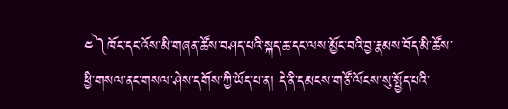༤༽ཁོང་དང་འོས་མི་གཞན་ཚོས་བཤད་པའི་སྐད་ཆ་དང་ལས་མྱོང་བའི་བྱ་རྣམས་བོད་མི་ཚོས་ཕྱི་གསལ་ནང་གསལ་ཤེས་དགོས་ཀྱི་ཡོད་པ་ན། དེ་ནི་དམངས་གཙོ་ལོངས་སུ་སྤྱོད་པའི་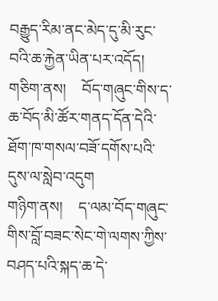བརྒྱུད་རིམ་ནང་མེད་དུ་མི་རུང་བའི་ཆ་རྐྱེན་ཡིན་པར་འདོད།
གཅིག་ནས།    བོད་གཞུང་གིས་ད་ཆ་བོད་མི་ཚོར་གནད་དོན་དེའི་ཐོག་ཁ་གསལ་བཟོ་དགོས་པའི་དུས་ལ་སླེབ་འདུག
གཉིག་ནས།    ད་ལམ་བོད་གཞུང་གིས་བློ་བཟང་སེང་གེ་ལགས་ཀྱིས་བཤད་པའི་སྐད་ཆ་དེ་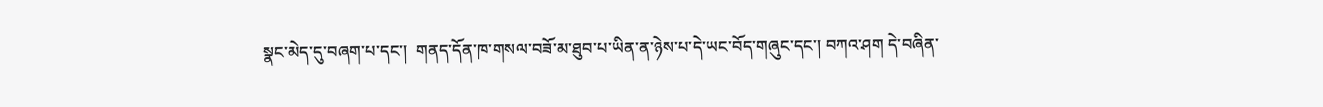སྣང་མེད་དུ་བཞག་པ་དང་།  གནད་དོན་ཁ་གསལ་བཟོ་མ་ཐུབ་པ་ཡིན་ན་ཉེས་པ་དེ་ཡང་བོད་གཞུང་དང་། བཀའ་ཤག དེ་བཞིན་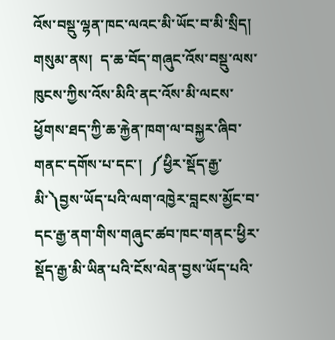འོས་བསྡུ་ལྷན་ཁང་ལའང་མི་ཡོང་བ་མི་སྲིད།
གསུམ་ནས།  ད་ཆ་བོད་གཞུང་འོས་བསྡུ་ལས་ཁུངས་ཀྱིས་འོས་མིའི་ནང་འོས་མི་ལངས་ཕྱོགས་ཐད་ཀྱི་ཆ་རྐྱེན་ཁག་ལ་བསྐྱར་ཞིབ་གནང་དགོས་པ་དང་།  ༼ཕྱིར་སྡོད་རྒྱ་མི་༽བྱས་ཡོད་པའི་ལག་འཁྱེར་བླངས་མྱོང་བ་དང་རྒྱ་ནག་གིས་གཞུང་ཚབ་ཁང་གནང་ཕྱིར་སྡོད་རྒྱ་མི་ཡིན་པའི་ངོས་ལེན་བྱས་ཡོད་པའི་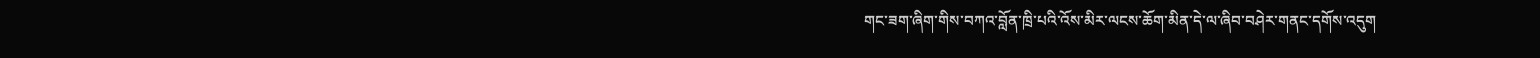གང་ཟག་ཞིག་གིས་བཀའ་བློན་ཁྲི་པའི་འོས་མིར་ལངས་ཆོག་མིན་དེ་ལ་ཞིབ་བཤེར་གནང་དགོས་འདུག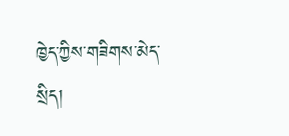ཁྱེད་ཀྱིས་གཟིགས་མེད་སྲིད།